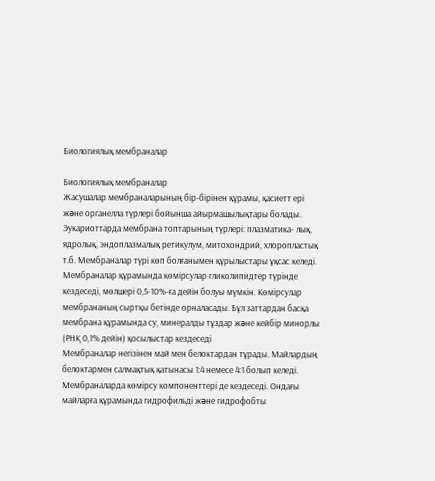Биологиялық мембраналар

Биологиялық мембраналар
Жасушалар мембраналарының бір-бірінен құрамы, қасиетт ері жəне органелла түрлері бойынша айырмашылықтары болады.
Эукариоттарда мембрана топтарының түрлері: плазматика- лық, ядролық, эндоплазмалық ретикулум, митохондрий, хлоропластық т.б. Мембраналар түрі көп болғанымен құрылыстары ұқсас келеді. Мембраналар құрамында көмірсулар гликолипидтер түрінде кездеседі, мөлшері 0,5-10%-ға дейін болуы мүмкін. Көмірсулар мембрананың сыртқы бетінде орналасады. Бұл заттардан басқа мембрана құрамында су, минералды тұздар жəне кейбір минорлы (РНҚ 0,1% дейін) қосылыстар кездеседі
Мембраналар негізінен май мен белоктардан тұрады. Майлардың белоктармен салмақтық қатынасы 1:4 немесе 4:1 болып келеді. Мембраналарда көмірсу компоненттері де кездеседі. Ондағы майларға құрамында гидрофильді жəне гидрофобты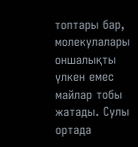топтары бар, молекулалары оншалықты үлкен емес майлар тобы жатады. Сулы ортада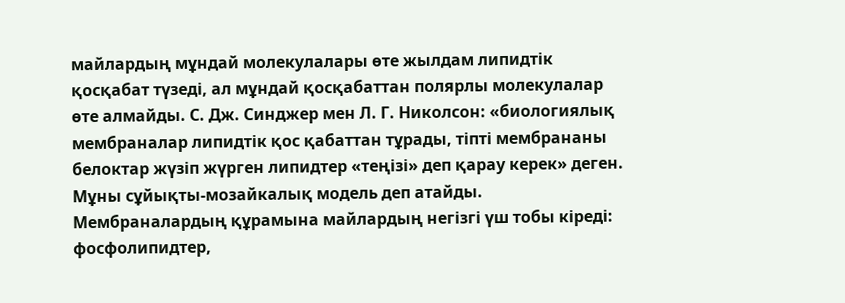майлардың мұндай молекулалары өте жылдам липидтік қосқабат түзеді, ал мұндай қосқабаттан полярлы молекулалар өте алмайды. С. Дж. Синджер мен Л. Г. Николсон: «биологиялық мембраналар липидтік қос қабаттан тұрады, тіпті мембрананы белоктар жүзіп жүрген липидтер «теңізі» деп қарау керек» деген. Мұны cұйықты-мозайкалық модель деп атайды. Мембраналардың құрамына майлардың негізгі үш тобы кіреді: фосфолипидтер,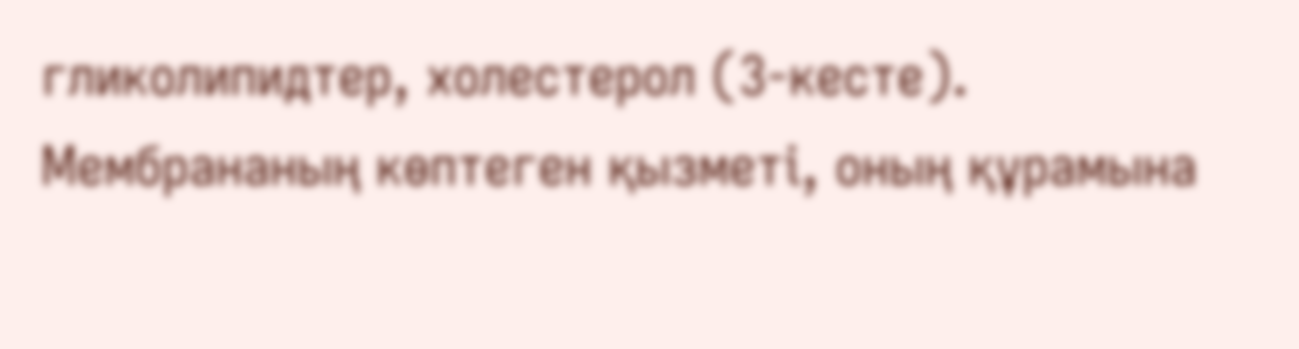гликолипидтер, холестерол (3-кесте).
Мембрананың көптеген қызметі, оның құрамына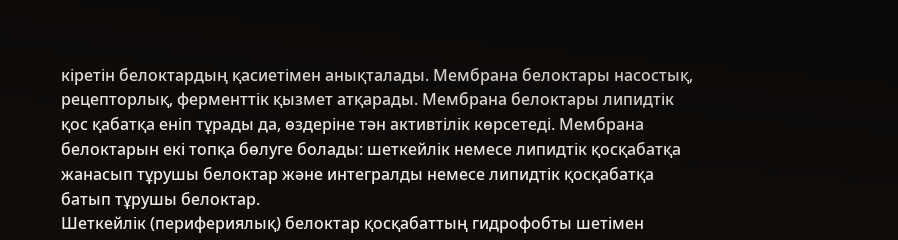кіретін белоктардың қасиетімен анықталады. Мембрана белоктары насостық, рецепторлық, ферменттік қызмет атқарады. Мембрана белоктары липидтік қос қабатқа еніп тұрады да, өздеріне тəн активтілік көрсетеді. Мембрана белоктарын екі топқа бөлуге болады: шеткейлік немесе липидтік қосқабатқа жанасып тұрушы белоктар жəне интегралды немесе липидтік қосқабатқа батып тұрушы белоктар.
Шеткейлік (перифериялық) белоктар қосқабаттың гидрофобты шетімен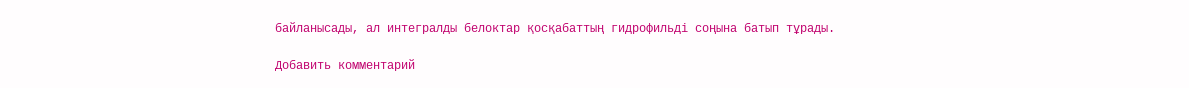байланысады, ал интегралды белоктар қосқабаттың гидрофильді соңына батып тұрады.

Добавить комментарий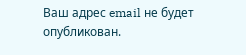Ваш адрес email не будет опубликован.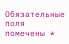Обязательные поля помечены *